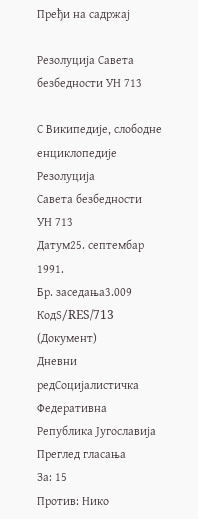Пређи на садржај

Резолуција Савета безбедности УН 713

С Википедије, слободне енциклопедије
Резолуција
Савета безбедности
УН 713
Датум25. септембар 1991.
Бр. заседања3.009
КодS/RES/713 (Документ)
Дневни редСоцијалистичка Федеративна Република Југославија
Преглед гласања
За: 15
Против: Нико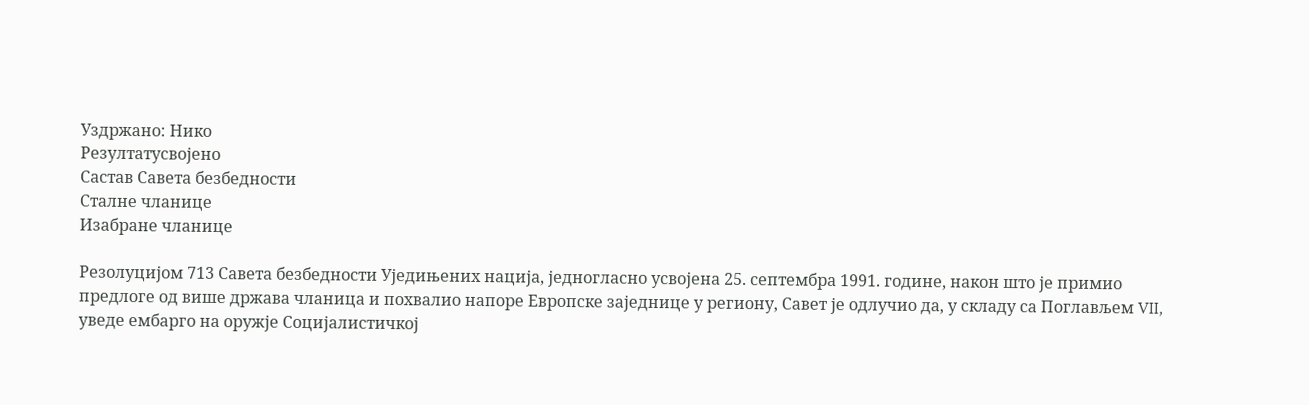Уздржано: Нико
Резултатусвојено
Састав Савета безбедности
Сталне чланице
Изабране чланице

Резолуцијом 713 Савета безбедности Уједињених нација, једногласно усвојена 25. септембра 1991. године, након што је примио предлоге од више држава чланица и похвалио напоре Европске заједнице у региону, Савет је одлучио да, у складу са Поглављем VII, уведе ембарго на оружје Социјалистичкој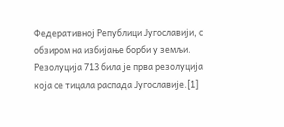Федеративној Републици Југославији, с обзиром на избијање борби у земљи. Резолуција 713 била је прва резолуција која се тицала распада Југославије.[1]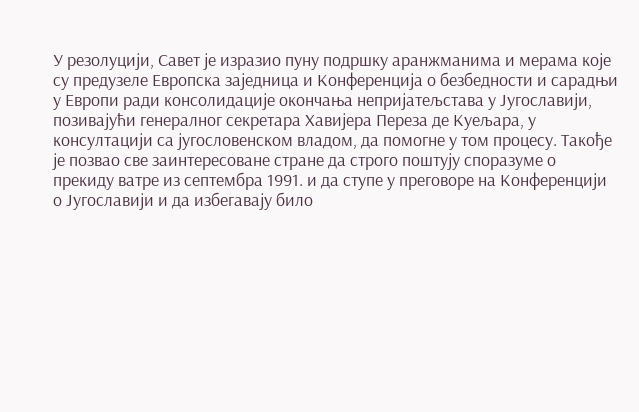У резолуцији, Савет је изразио пуну подршку аранжманима и мерама које су предузеле Европска заједница и Конференција о безбедности и сарадњи у Европи ради консолидације окончања непријатељстава у Југославији, позивајући генералног секретара Хавијера Переза де Куељара, у консултацији са југословенском владом, да помогне у том процесу. Такође је позвао све заинтересоване стране да строго поштују споразуме о прекиду ватре из септембра 1991. и да ступе у преговоре на Конференцији о Југославији и да избегавају било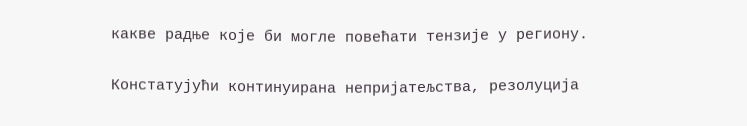какве радње које би могле повећати тензије у региону.

Констатујући континуирана непријатељства, резолуција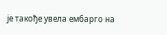је такође увела ембарго на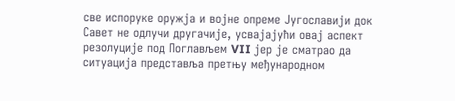све испоруке оружја и војне опреме Југославији док Савет не одлучи другачије, усвајајући овај аспект резолуције под Поглављем VII јер је сматрао да ситуација представља претњу међународном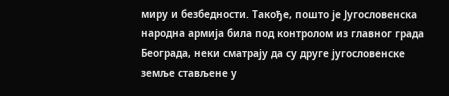миру и безбедности. Такође, пошто је Југословенска народна армија била под контролом из главног града Београда, неки сматрају да су друге југословенске земље стављене у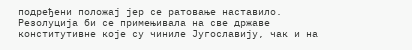подређени положај јер се ратовање наставило. Резолуција би се примењивала на све државе конститутивне које су чиниле Југославију, чак и на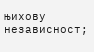њихову независност;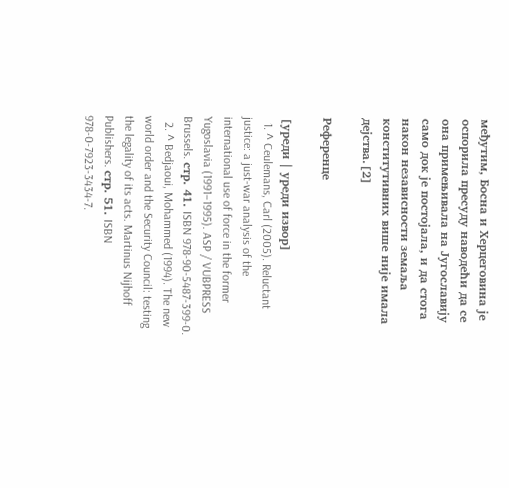међутим, Босна и Херцеговина је оспорила пресуду наводећи да се она примењивала на Југославију само док је постојала, и да стога након независности земаља конститутивних више није имала дејства.[2]

Референце

[уреди | уреди извор]
  1. ^ Ceulemans, Carl (2005). Reluctant justice: a just-war analysis of the international use of force in the former Yugoslavia (1991–1995). ASP / VUBPRESS Brussels. стр. 41. ISBN 978-90-5487-399-0.
  2. ^ Bedjaoui, Mohammed (1994). The new world order and the Security Council: testing the legality of its acts. Martinus Nijhoff Publishers. стр. 51. ISBN 978-0-7923-3434-7.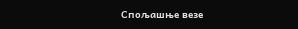Спољашње везе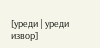[уреди | уреди извор]